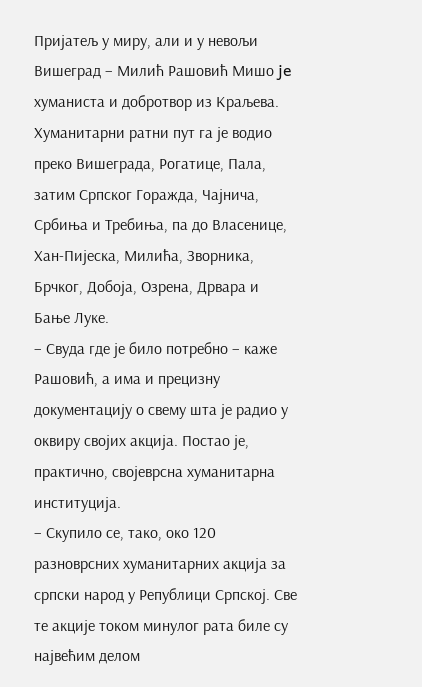Пријатељ у миру, али и у невољи
Вишеград – Милић Рашовић Мишо je хуманиста и добротвор из Краљева. Хуманитарни ратни пут га је водио преко Вишеграда, Рогатице, Пала, затим Српског Горажда, Чајнича, Србиња и Требиња, па до Власенице, Хан-Пијеска, Милића, Зворника, Брчког, Добоја, Озрена, Дрвара и Бање Луке.
– Свуда где је било потребно – каже Рашовић, а има и прецизну документацију о свему шта је радио у оквиру својих акција. Постао је, практично, својеврсна хуманитарна институција.
– Скупило се, тако, око 120 разноврсних хуманитарних акција за српски народ у Републици Српској. Све те акције током минулог рата биле су највећим делом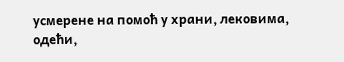усмерене на помоћ у храни, лековима, одећи,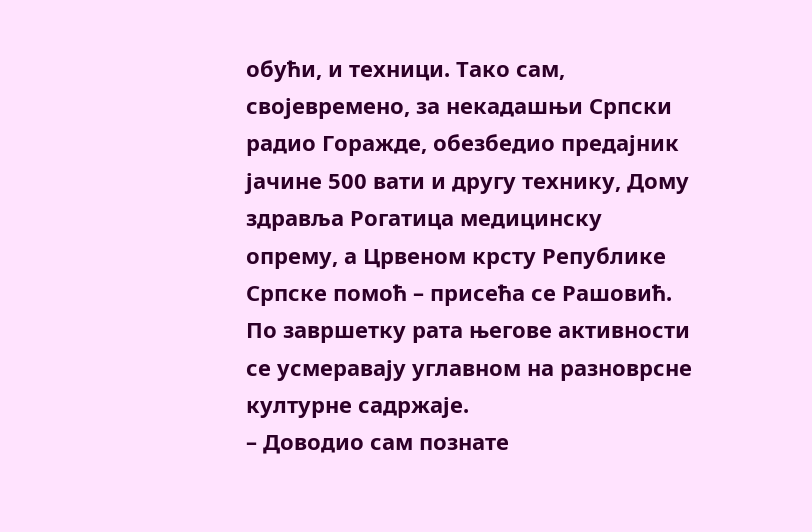обући, и техници. Тако сам, својевремено, за некадашњи Српски радио Горажде, обезбедио предајник јачине 500 вати и другу технику, Дому здравља Рогатица медицинску опрему, а Црвеном крсту Републике Српске помоћ – присећа се Рашовић.
По завршетку рата његове активности се усмеравају углавном на разноврсне културне садржаје.
– Доводио сам познате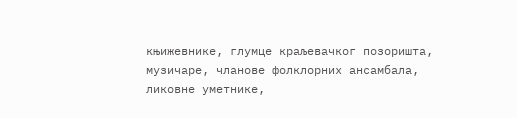књижевнике, глумце краљевачког позоришта, музичаре, чланове фолклорних ансамбала, ликовне уметнике,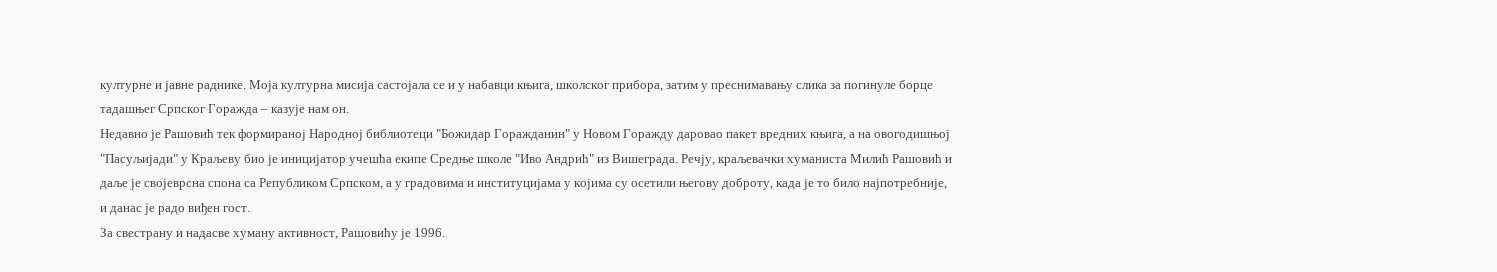културне и јавне раднике. Моја културна мисија састојала се и у набавци књига, школског прибора, затим у преснимавању слика за погинуле борце тадашњег Српског Горажда – казује нам он.
Недавно је Рашовић тек формираној Народној библиотеци "Божидар Горажданин" у Новом Горажду даровао пакет вредних књига, а на овогодишњој "Пасуљијади" у Краљеву био је иницијатор учешћа екипе Средње школе "Иво Андрић" из Вишеграда. Речју, краљевачки хуманиста Милић Рашовић и даље је својеврсна спона са Републиком Српском, а у градовима и институцијама у којима су осетили његову доброту, када је то било најпотребније, и данас је радо виђен гост.
За свестрану и надасве хуману активност, Рашовићу је 1996.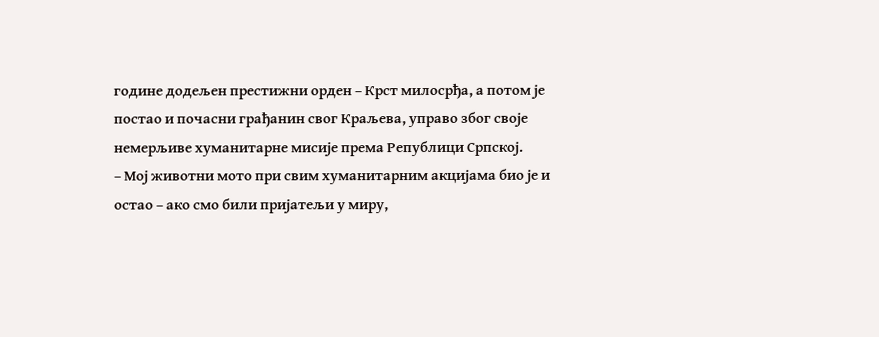године додељен престижни орден – Крст милосрђа, а потом је постао и почасни грађанин свог Краљева, управо због своје немерљиве хуманитарне мисије према Републици Српској.
– Мој животни мото при свим хуманитарним акцијама био је и остао – ако смо били пријатељи у миру,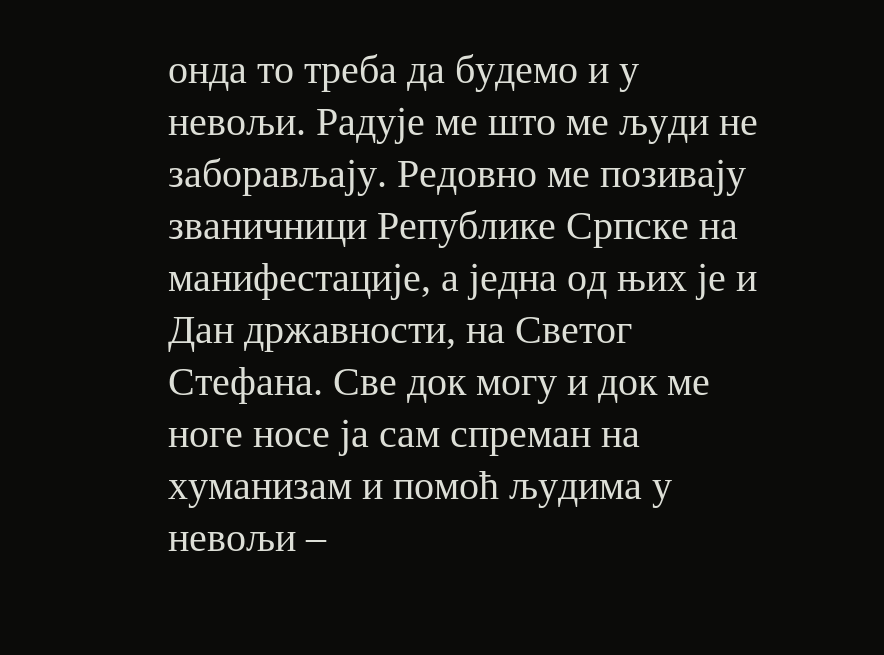онда то треба да будемо и у невољи. Радује ме што ме људи не заборављају. Редовно ме позивају званичници Републике Српске на манифестације, а једна од њих је и Дан државности, на Светог Стефана. Све док могу и док ме ноге носе ја сам спреман на хуманизам и помоћ људима у невољи –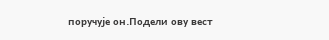поручује он.Подели ову вест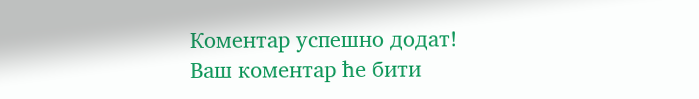Комeнтар успeшно додат!
Ваш комeнтар ћe бити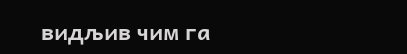видљив чим га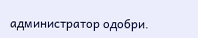администратор одобри.